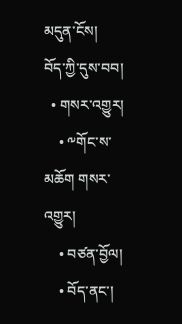མདུན་ངོས།
བོད་ཀྱི་དུས་བབ།
  • གསར་འགྱུར།
    • ༸གོང་ས་མཆོག གསར་འགྱུར།
    • བཙན་བྱོལ།
    • བོད་ནང་།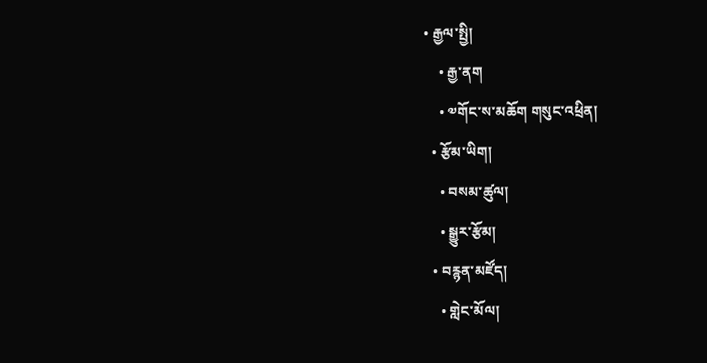• རྒྱལ་སྤྱི།
    • རྒྱ་ནག
    • ༧གོང་ས་མཆོག གསུང་འཕྲིན།
  • རྩོམ་ཡིག།
    • བསམ་ཚུལ།
    • སྒྱུར་རྩོམ།
  • བརྙན་མཛོད།
    • གླེང་མོལ།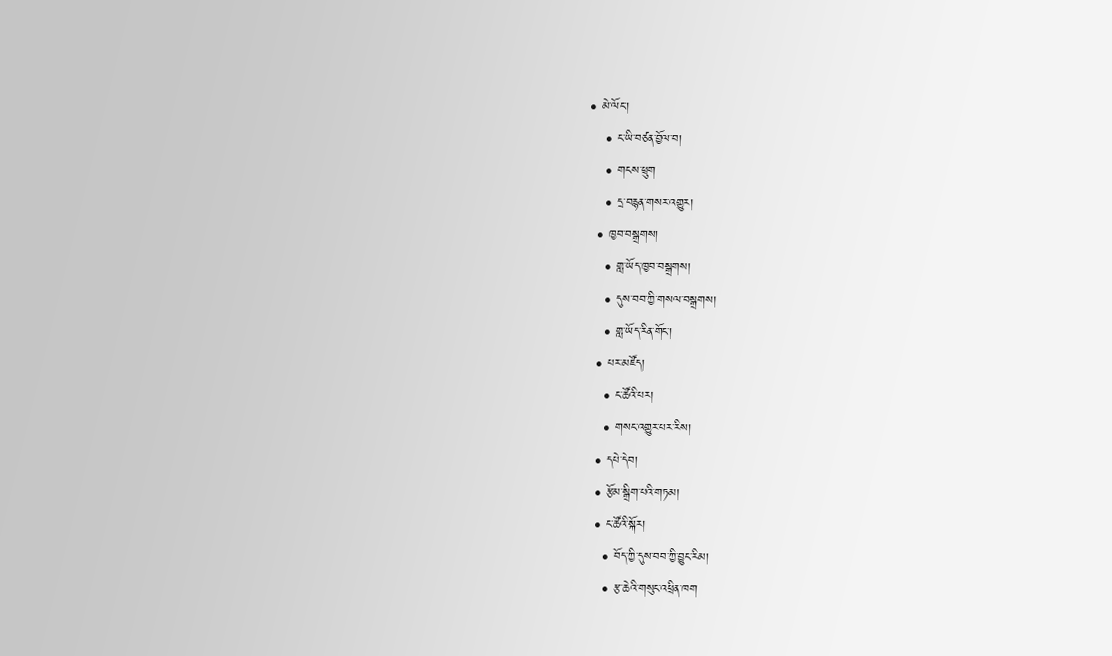• མེ་ལོང་།
    • ང་ཡི་བཙན་བྱོལ་བ།
    • གངས་ཕྲུག
    • དྲ་བརྙན་གསར་འགྱུར།
  • ཁྱབ་བསྒྲགས།
    • གླ་ཡོད་ཁྱབ་བསྒྲགས།
    • དུས་བབ་ཀྱི་གསལ་བསྒྲགས།
    • གླ་ཡོད་རིན་གོང་།
  • པར་མཛོད།
    • ང་ཚོའི་པར།
    • གསང་འགྱུར་པར་རིས།
  • དཔེ་དེབ།
  • རྩོམ་སྒྲིག་པའི་གཏམ།
  • ང་ཚོའི་སྐོར།
    • བོད་ཀྱི་དུས་བབ་ཀྱི་བྱུང་རིམ།
    • རྩ་ཆེའི་གསུང་འཕྲིན་ཁག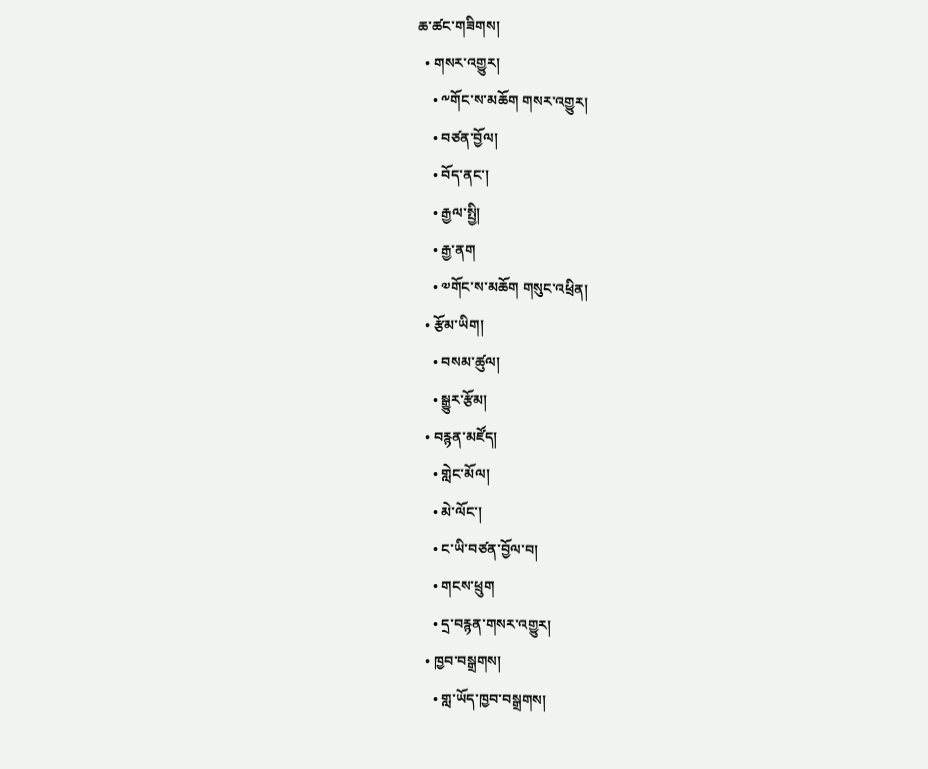ཆ་ཚང་གཟིགས།
  • གསར་འགྱུར།
    • ༸གོང་ས་མཆོག གསར་འགྱུར།
    • བཙན་བྱོལ།
    • བོད་ནང་།
    • རྒྱལ་སྤྱི།
    • རྒྱ་ནག
    • ༧གོང་ས་མཆོག གསུང་འཕྲིན།
  • རྩོམ་ཡིག།
    • བསམ་ཚུལ།
    • སྒྱུར་རྩོམ།
  • བརྙན་མཛོད།
    • གླེང་མོལ།
    • མེ་ལོང་།
    • ང་ཡི་བཙན་བྱོལ་བ།
    • གངས་ཕྲུག
    • དྲ་བརྙན་གསར་འགྱུར།
  • ཁྱབ་བསྒྲགས།
    • གླ་ཡོད་ཁྱབ་བསྒྲགས།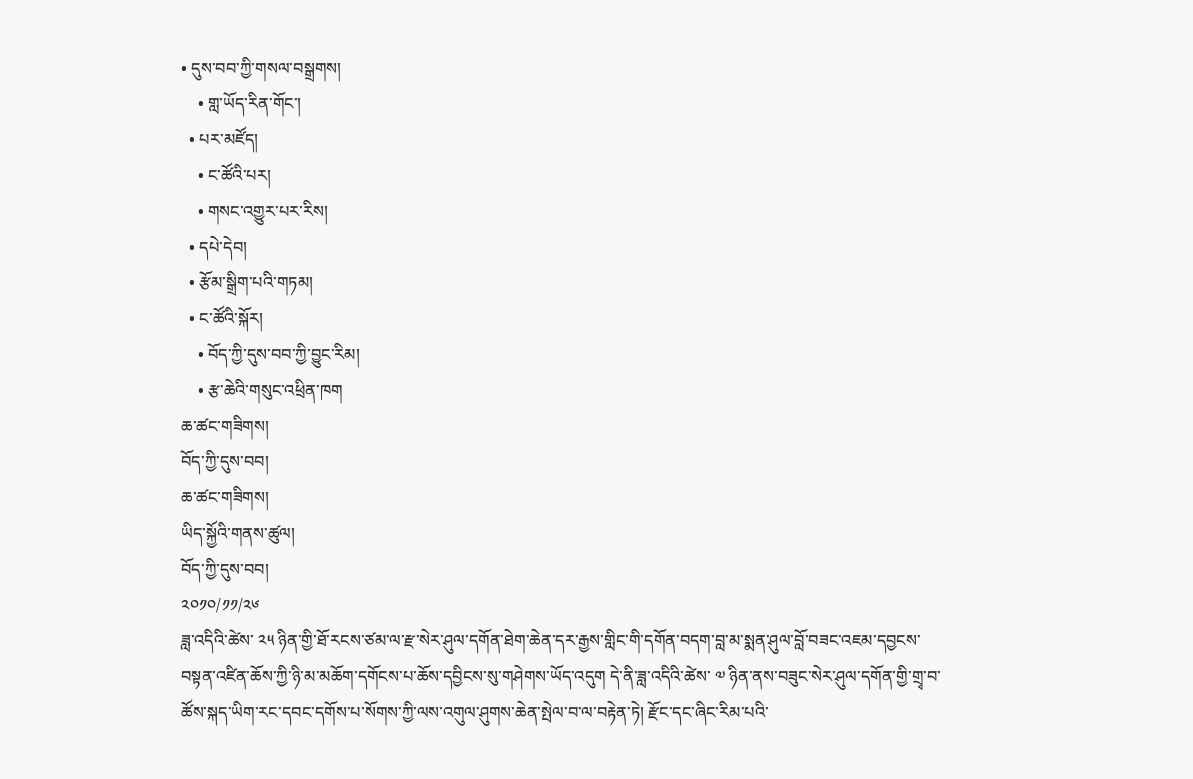• དུས་བབ་ཀྱི་གསལ་བསྒྲགས།
    • གླ་ཡོད་རིན་གོང་།
  • པར་མཛོད།
    • ང་ཚོའི་པར།
    • གསང་འགྱུར་པར་རིས།
  • དཔེ་དེབ།
  • རྩོམ་སྒྲིག་པའི་གཏམ།
  • ང་ཚོའི་སྐོར།
    • བོད་ཀྱི་དུས་བབ་ཀྱི་བྱུང་རིམ།
    • རྩ་ཆེའི་གསུང་འཕྲིན་ཁག
ཆ་ཚང་གཟིགས།
བོད་ཀྱི་དུས་བབ།
ཆ་ཚང་གཟིགས།
ཡིད་སྐྱོའི་གནས་ཚུལ།
བོད་ཀྱི་དུས་བབ།
༢༠༡༠/༡༡/༢༦
ཟླ་འདིའི་ཚེས་ ༢༥ ཉིན་གྱི་ཐོ་རངས་ཙམ་ལ་རྫ་སེར་ཤུལ་དགོན་ཐེག་ཆེན་དར་རྒྱས་གླིང་གི་དགོན་བདག་བླ་མ་སྨན་ཤུལ་བློ་བཟང་འཇམ་དབྱངས་བསྟན་འཛིན་ཆོས་ཀྱི་ཉི་མ་མཆོག་དགོངས་པ་ཆོས་དབྱིངས་སུ་གཤེགས་ཡོད་འདུག དེ་ནི་ཟླ་འདིའི་ཚེས་ ༧ ཉིན་ནས་བཟུང་སེར་ཤུལ་དགོན་གྱི་གྲྭ་བ་ཚོས་སྐད་ཡིག་རང་དབང་དགོས་པ་སོགས་ཀྱི་ལས་འགུལ་ཤུགས་ཆེན་སྤེལ་བ་ལ་བརྟེན་ཏེ། རྫོང་དང་ཞིང་རིམ་པའི་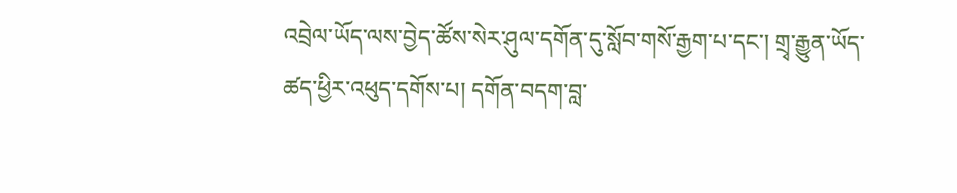འབྲེལ་ཡོད་ལས་བྱེད་ཚོས་སེར་ཤུལ་དགོན་དུ་སློབ་གསོ་རྒྱག་པ་དང་། གྲྭ་རྒྱུན་ཡོད་ཚད་ཕྱིར་འཕུད་དགོས་པ། དགོན་བདག་བླ་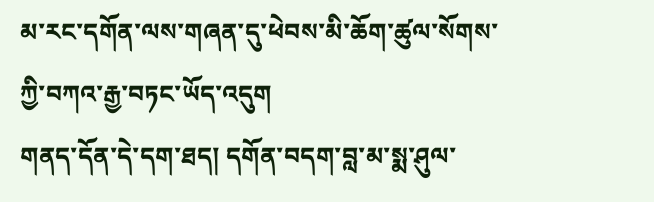མ་རང་དགོན་ལས་གཞན་དུ་ཕེབས་མི་ཆོག་ཚུལ་སོགས་ཀྱི་བཀའ་རྒྱ་བཏང་ཡོད་འདུག
གནད་དོན་དེ་དག་ཐད། དགོན་བདག་བླ་མ་སྨ་ཤུལ་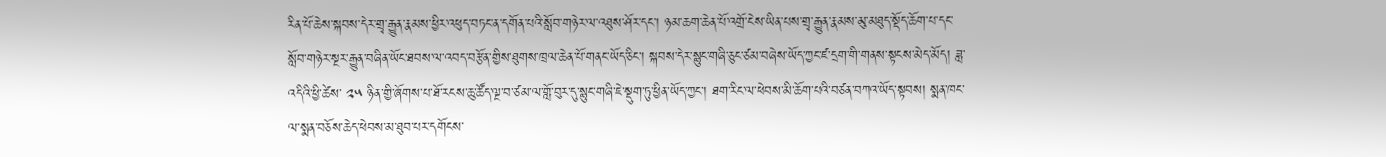རིན་པོ་ཆེས་སྐབས་དེར་གྲྭ་རྒྱུན་རྣམས་ཕྱིར་འཕུད་བཏང་ན་དགོན་པའི་སློབ་གཉེར་ལ་འཐུས་ཤོར་དང་། ཉམ་ཆག་ཆེན་པོ་འགྲོ་ངེས་ཡིན་པས་གྲྭ་རྒྱུན་རྣམས་མུ་མཐུད་སྡོད་ཆོག་པ་དང་སློབ་གཉེར་སྔར་རྒྱུན་བཞིན་ཡོང་ཐབས་ལ་འབད་བརྩོན་གྱིས་ཐུགས་ཁྲལ་ཆེན་པོ་གནང་ཡོད་ཅིང་། སྐབས་དེར་སྙུང་གཞི་ཅུང་ཙམ་བཞེས་ཡོད་ཀྱང་ཛ་དྲག་གི་གནས་སྟངས་མེད་མོད། ཟླ་འདིའི་ཕྱི་ཚེས་ ༢༥ ཉིན་གྱི་ཞོགས་པ་ཐོ་རངས་ཆུ་ཚོད་ལྔ་བ་ཙམ་ལ་གློ་བུར་དུ་སྙུང་གཞི་ཇེ་སྡུག་ཏུ་ཕྱིན་ཡོད་ཀྱང་། ཐག་རིང་ལ་ཕེབས་མི་ཆོག་པའི་བཙན་བཀའ་ཡོད་སྟབས། སྨན་ཁང་ལ་སྨན་བཅོས་ཆེད་ཕེབས་མ་ཐུབ་པར་དགོངས་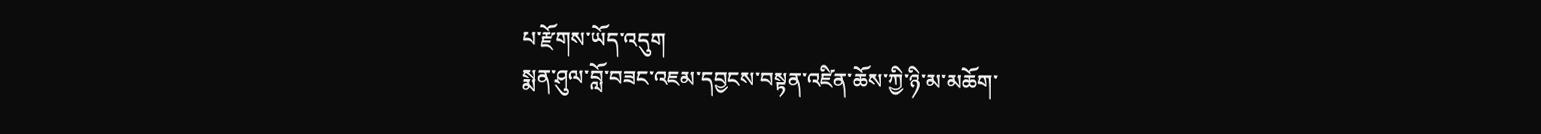པ་རྫོགས་ཡོད་འདུག
སྨན་ཤུལ་བློ་བཟང་འཇམ་དབྱངས་བསྟན་འཛིན་ཆོས་ཀྱི་ཉི་མ་མཆོག་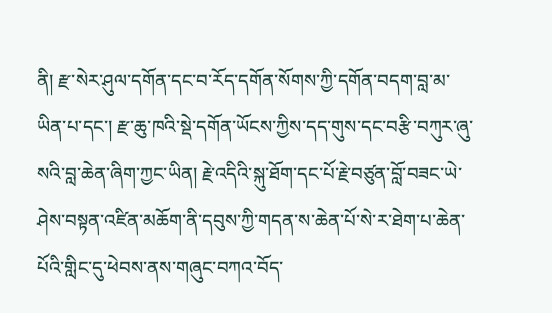ནི། རྫ་སེར་ཤུལ་དགོན་དང་བ་རོད་དགོན་སོགས་ཀྱི་དགོན་བདག་བླ་མ་ཡིན་པ་དང་། རྫ་ཆུ་ཁའི་སྡེ་དགོན་ཡོངས་ཀྱིས་དད་གུས་དང་བརྩི་བཀུར་ཞུ་སའི་བླ་ཆེན་ཞིག་ཀྱང་ཡིན། རྗེ་འདིའི་སྐུ་ཐོག་དང་པོ་རྗེ་བཙུན་བློ་བཟང་ཡེ་ཤེས་བསྟན་འཛིན་མཆོག་ནི་དབུས་ཀྱི་གདན་ས་ཆེན་པོ་སེ་ར་ཐེག་པ་ཆེན་པོའི་གླིང་དུ་ཕེབས་ནས་གཞུང་བཀའ་བོད་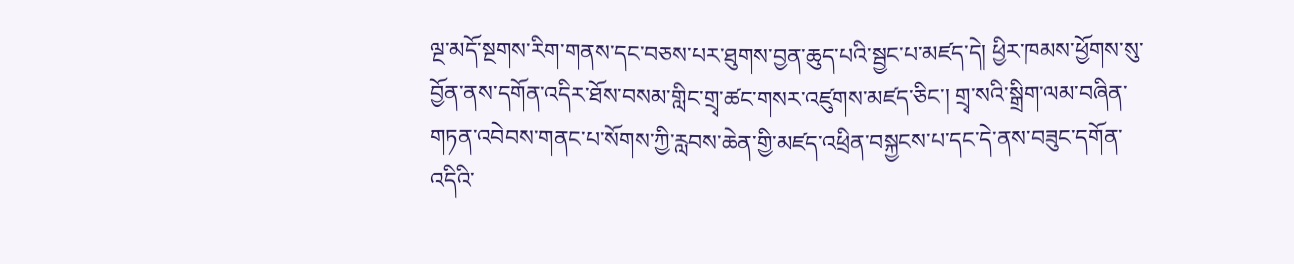ལྔ་མདོ་སྔགས་རིག་གནས་དང་བཅས་པར་ཐུགས་བྱན་ཆུད་པའི་སྦྱང་པ་མཛད་དེ། ཕྱིར་ཁམས་ཕྱོགས་སུ་བྱོན་ནས་དགོན་འདིར་ཐོས་བསམ་གླིང་གྲྭ་ཚང་གསར་འཛུགས་མཛད་ཅིང་། གྲྭ་སའི་སྒྲིག་ལམ་བཞིན་གཏན་འབེབས་གནང་པ་སོགས་ཀྱི་རླབས་ཆེན་གྱི་མཛད་འཕྲིན་བསྐྱངས་པ་དང་དེ་ནས་བཟུང་དགོན་འདིའི་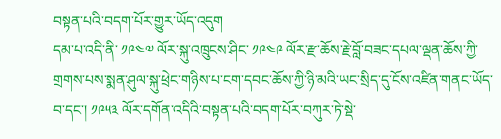བསྟན་པའི་བདག་པོར་གྱུར་ཡོད་འདུག
དམ་པ་འདི་ནི་ ༡༩༤༧ ལོར་སྐུ་འཁྲུངས་ཤིང་ ༡༩༤༩ ལོར་རྫ་ཆོས་རྗེ་བློ་བཟང་དཔལ་ལྡན་ཆོས་ཀྱི་གྲགས་པས་སྨན་ཤུལ་སྐུ་ཕྲེང་གཉིས་པ་ངག་དབང་ཆོས་ཀྱི་ཉི་མའི་ཡང་སྲིད་དུ་ངོས་འཛིན་གནང་ཡོད་བ་དང་། ༡༩༥༣ ལོར་དགོན་འདིའི་བསྟན་པའི་བདག་པོར་བཀུར་ཏེ་སྡེ་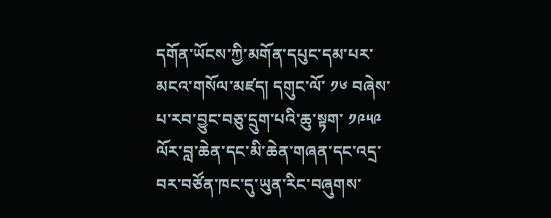དགོན་ཡོངས་ཀྱི་མགོན་དཔུང་དམ་པར་མངའ་གསོལ་མཛད། དགུང་ལོ་ ༡༦ བཞེས་པ་རབ་བྱུང་བཅུ་དྲུག་པའི་ཆུ་སྟག་ ༡༩༥༩ ལོར་བླ་ཆེན་དང་མི་ཆེན་གཞན་དང་འདྲ་བར་བཙོན་ཁང་དུ་ཡུན་རིང་བཞུགས་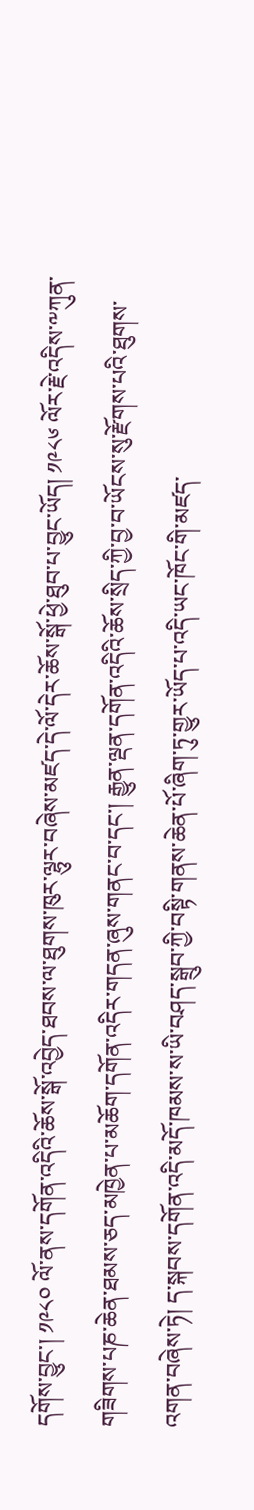དགོས་བྱུང་། ༡༩༨༠ ལོ་ནས་དགོན་འདིའི་ཆོས་སྒོ་འབྱེད་ཐབས་ལ་ཐུགས་ཁུར་ལྷུར་བཞེས་མཛད་དེ་ལོ་དེར་ཆོས་སྒོ་ཕྱེ་ཐུབ་པ་བྱུང་ཡོད། ༡༩༨༦ ལོར་རྗེ་འདིས་༸ཀུན་གཟིགས་པཎ་ཆེན་ཐམས་ཅད་མཁྱེན་པ་མཆོག་དགོན་འདིར་གདན་ཞུས་གནང་བ་དང་། རྒྱུན་ལྡན་དགོན་འདིའི་ཆོས་སྲིད་ཀྱི་བྱ་བ་ཡོངས་སུ་རྫོགས་པའི་ཐུགས་འགན་བཞེས་ཏེ། ད་སྐབས་དགོན་འདི་མདོ་ཁམས་ས་ཡི་བཤད་སྒྲུབ་ཀྱི་བསྟི་གནས་ཆེན་པོ་ཞིག་ཏུ་གྱུར་ཡོད་པ་འདི་ཡང་ཁོང་གི་མཛད་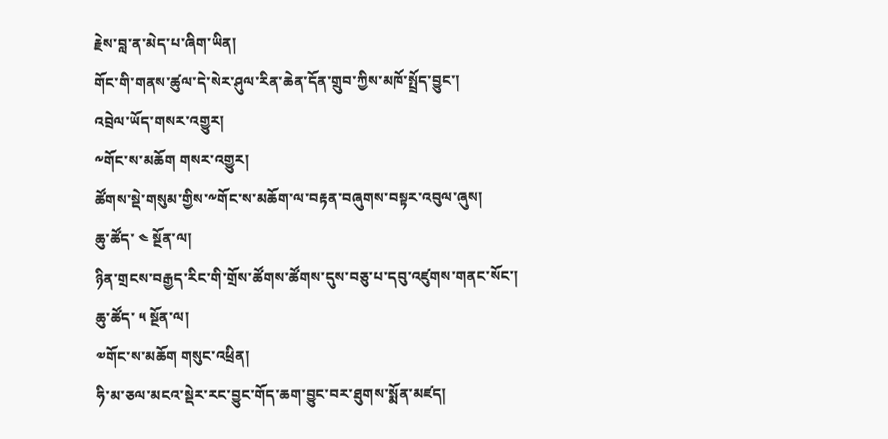རྗེས་བླ་ན་མེད་པ་ཞིག་ཡིན།
གོང་གི་གནས་ཚུལ་དེ་སེར་ཤུལ་རིན་ཆེན་དོན་གྲུབ་ཀྱིས་མཁོ་སྤྲོད་བྱུང་།
འབྲེལ་ཡོད་གསར་འགྱུར།
༸གོང་ས་མཆོག གསར་འགྱུར།
ཚོགས་སྡེ་གསུམ་གྱིས་༸གོང་ས་མཆོག་ལ་བརྟན་བཞུགས་བསྟར་འབུལ་ཞུས།
ཆུ་ཚོད་ ༤ སྔོན་ལ།
ཉིན་གྲངས་བརྒྱད་རིང་གི་གྲོས་ཚོགས་ཚོགས་དུས་བཅུ་པ་དབུ་འཛུགས་གནང་སོང་།
ཆུ་ཚོད་ ༥ སྔོན་ལ།
༧གོང་ས་མཆོག གསུང་འཕྲིན།
ཧི་མ་ཅལ་མངའ་སྡེར་རང་བྱུང་གོད་ཆག་བྱུང་བར་ཐུགས་སྨོན་མཛད།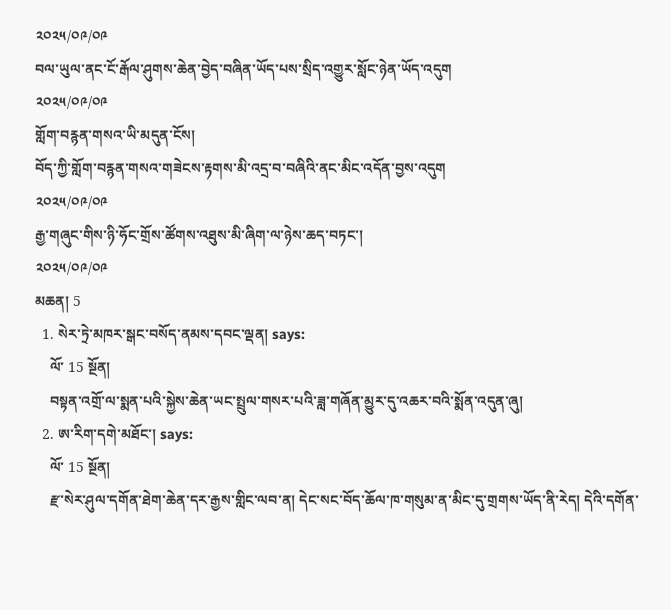༢༠༢༥/༠༩/༠༩
བལ་ཡུལ་ནང་ངོ་རྒོལ་ཤུགས་ཆེན་བྱེད་བཞིན་ཡོད་པས་སྲིད་འགྱུར་སློང་ཉེན་ཡོད་འདུག
༢༠༢༥/༠༩/༠༩
གློག་བརྙན་གསའ་ཡི་མདུན་ངོས།
བོད་ཀྱི་གློག་བརྙན་གསའ་གཟེངས་རྟགས་མི་འདྲ་བ་བཞིའི་ནང་མིང་འདོན་བྱས་འདུག
༢༠༢༥/༠༩/༠༩
རྒྱ་གཞུང་གིས་ཉི་ཧོང་གྲོས་ཚོགས་འཐུས་མི་ཞིག་ལ་ཉེས་ཆད་བཏང་།
༢༠༢༥/༠༩/༠༩
མཆན། 5
  1. སེར་ཏྲེ་མཁར་སྒང་བསོད་ནམས་དབང་ལྡན། says:
    ལོ་ 15 སྔོན།
    བསྟན་འགྲོ་ལ་སྨན་པའི་སྐྱེས་ཆེན་ཡང་སྤྲུལ་གསར་པའི་ཟླ་གཞོན་མྱུར་དུ་འཆར་བའི་སྨོན་འདུན་ཞུ།
  2. ཨ་རིག་དགེ་མཐོང་། says:
    ལོ་ 15 སྔོན།
    རྫ་སེར་ཤུལ་དགོན་ཐེག་ཆེན་དར་རྒྱས་གླིང་ལབ་ན། དེང་སང་བོད་ཆོལ་ཁ་གསུམ་ན་མིང་དུ་གྲགས་ཡོད་ནི་རེད། དེའི་དགོན་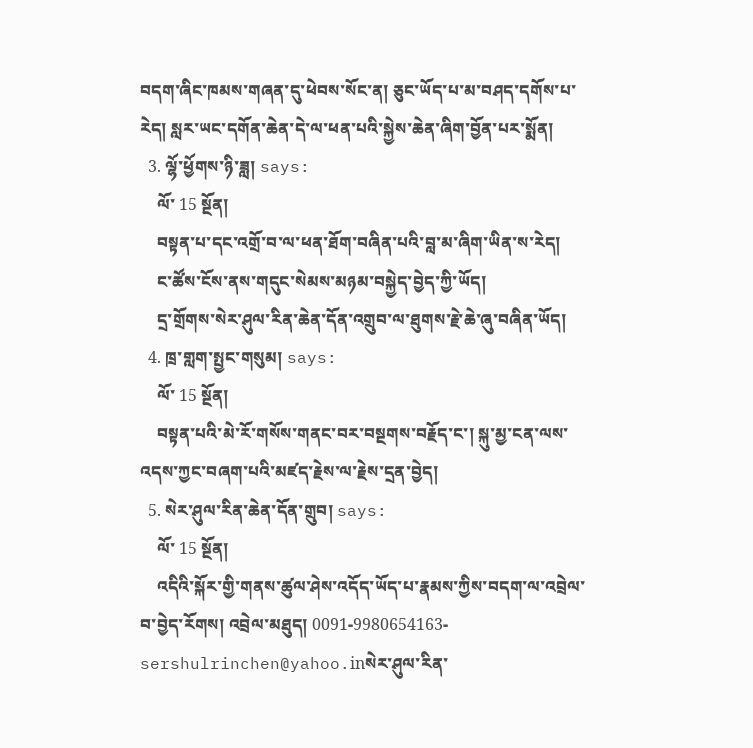བདག་ཞིང་ཁམས་གཞན་དུ་ཕེབས་སོང་ན། ཅུང་ཡོད་པ་མ་བཤད་དགོས་པ་རེད། སླར་ཡང་དགོན་ཆེན་དེ་ལ་ཕན་པའི་སྐྱེས་ཆེན་ཞིག་བྱོན་པར་སྨོན།
  3. ལྷོ་ཕྱོགས་ཉི་ཟླ། says:
    ལོ་ 15 སྔོན།
    བསྟན་པ་དང་འགྲོ་བ་ལ་ཕན་ཐོག་བཞིན་པའི་བླ་མ་ཞིག་ཡིན་ས་རེད།
    ང་ཚོས་ངོས་ནས་གདུང་སེམས་མཉམ་བསྐྱེད་བྱེད་ཀྱི་ཡོད།
    དྲ་གྲོགས་སེར་ཤུལ་རིན་ཆེན་དོན་འགྲུབ་ལ་ཐུགས་རྗེ་ཆེ་ཞུ་བཞིན་ཡོད།
  4. ཁྲ་གླག་སྤྱང་གསུམ། says:
    ལོ་ 15 སྔོན།
    བསྟན་པའི་མེ་རོ་གསོས་གནང་བར་བསྔགས་བརྗོད་ང་། སྐུ་མྱ་ངན་ལས་འདས་ཀྱང་བཞག་པའི་མཛད་རྗེས་ལ་རྗེས་དྲན་བྱེད།
  5. སེར་ཤུལ་རིན་ཆེན་དོན་གྲུབ། says:
    ལོ་ 15 སྔོན།
    འདིའི་སྐོར་གྱི་གནས་ཚུལ་ཤེས་འདོད་ཡོད་པ་རྣམས་ཀྱིས་བདག་ལ་འབྲེལ་བ་བྱེད་རོགས། འབྲེལ་མཐུད། 0091-9980654163-sershulrinchen@yahoo.inསེར་ཤུལ་རིན་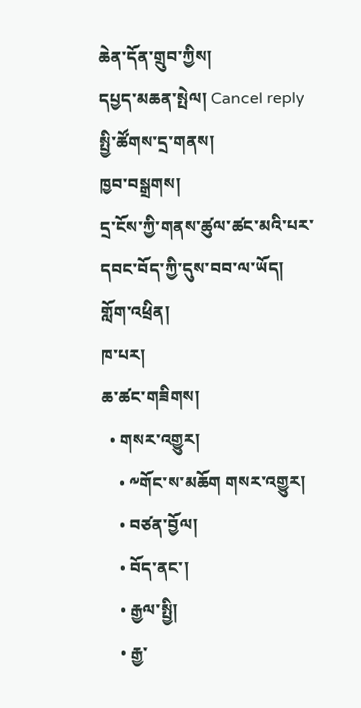ཆེན་དོན་གྲུབ་ཀྱིས།
དཔྱད་མཆན་སྤེལ། Cancel reply
སྤྱི་ཚོགས་དྲ་གནས།
ཁྱབ་བསྒྲགས།
དྲ་ངོས་ཀྱི་གནས་ཚུལ་ཚང་མའི་པར་དབང་བོད་ཀྱི་དུས་བབ་ལ་ཡོད།
གློག་འཕྲིན།
ཁ་པར།
ཆ་ཚང་གཟིགས།
  • གསར་འགྱུར།
    • ༸གོང་ས་མཆོག གསར་འགྱུར།
    • བཙན་བྱོལ།
    • བོད་ནང་།
    • རྒྱལ་སྤྱི།
    • རྒྱ་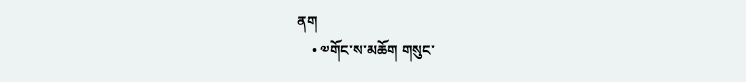ནག
    • ༧གོང་ས་མཆོག གསུང་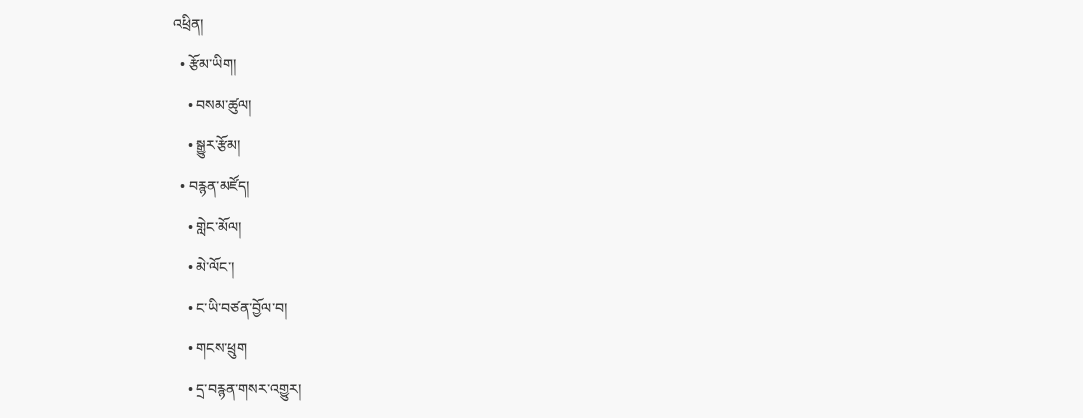འཕྲིན།
  • རྩོམ་ཡིག།
    • བསམ་ཚུལ།
    • སྒྱུར་རྩོམ།
  • བརྙན་མཛོད།
    • གླེང་མོལ།
    • མེ་ལོང་།
    • ང་ཡི་བཙན་བྱོལ་བ།
    • གངས་ཕྲུག
    • དྲ་བརྙན་གསར་འགྱུར།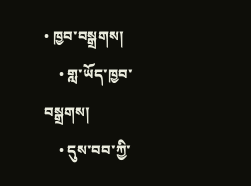• ཁྱབ་བསྒྲགས།
    • གླ་ཡོད་ཁྱབ་བསྒྲགས།
    • དུས་བབ་ཀྱི་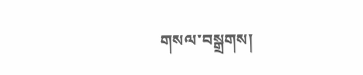གསལ་བསྒྲགས།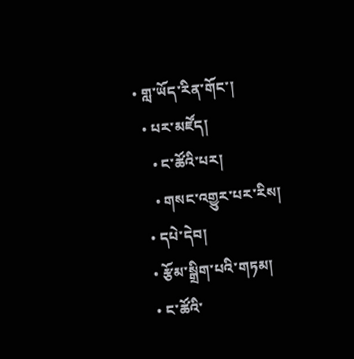• གླ་ཡོད་རིན་གོང་།
  • པར་མཛོད།
    • ང་ཚོའི་པར།
    • གསང་འགྱུར་པར་རིས།
  • དཔེ་དེབ།
  • རྩོམ་སྒྲིག་པའི་གཏམ།
  • ང་ཚོའི་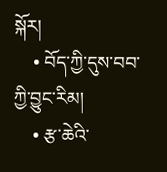སྐོར།
    • བོད་ཀྱི་དུས་བབ་ཀྱི་བྱུང་རིམ།
    • རྩ་ཆེའི་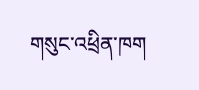གསུང་འཕྲིན་ཁག